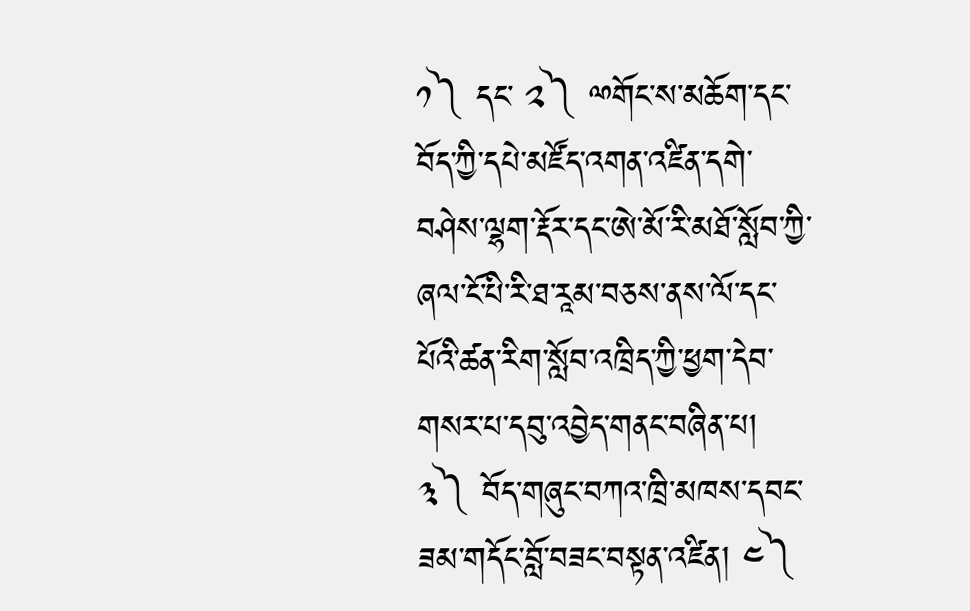༡༽ དང་ ༢༽ ྋགོང་ས་མཆོག་དང་བོད་ཀྱི་དཔེ་མཛོད་འགན་འཛིན་དགེ་བཤེས་ལྷག་རྡོར་དང་ཨེ་མོ་རི་མཐོ་སློབ་ཀྱི་ཞལ་ངོ་པི་རི་ཐ་རཱམ་བཅས་ནས་ལོ་དང་པོའི་ཚན་རིག་སློབ་འཁྲིད་ཀྱི་ཕྱག་དེབ་གསར་པ་དབུ་འབྱེད་གནང་བཞིན་པ། ༣༽ བོད་གཞུང་བཀའ་ཁྲི་མཁས་དབང་ཟམ་གདོང་བློ་བཟང་བསྟན་འཛིན། ༤༽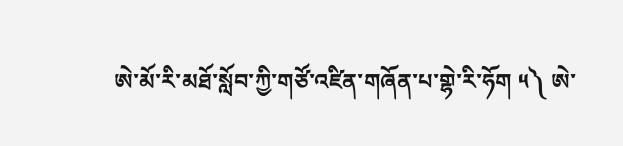ཨེ་མོ་རི་མཐོ་སློབ་ཀྱི་གཙོ་འཛིན་གཞོན་པ་གྷེ་རི་ཧོག ༥༽ ཨེ་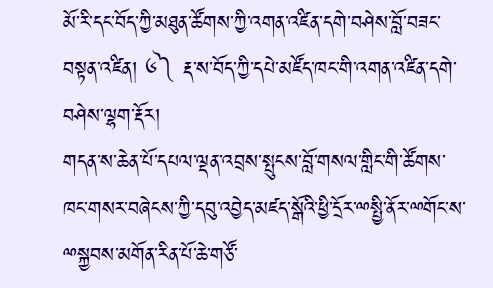མོ་རི་དང་བོད་ཀྱི་མཐུན་ཚོགས་ཀྱི་འགན་འཛིན་དགེ་བཤེས་བློ་བཟང་བསྟན་འཛིན། ༦༽ རྡ་ས་བོད་ཀྱི་དཔེ་མཛོད་ཁང་གི་འགན་འཛིན་དགེ་བཤེས་ལྷག་རྡོར།
གདན་ས་ཆེན་པོ་དཔལ་ལྡན་འབྲས་སྤུངས་བློ་གསལ་གླིང་གི་ཚོགས་ཁང་གསར་བཞེངས་ཀྱི་དབུ་འབྱེད་མཛད་སྒོའི་ཕྱི་དྲོར་ྋསྤྱི་ནོར་ྋགོང་ས་ྋསྐྱབས་མགོན་རིན་པོ་ཆེ་གཙོ་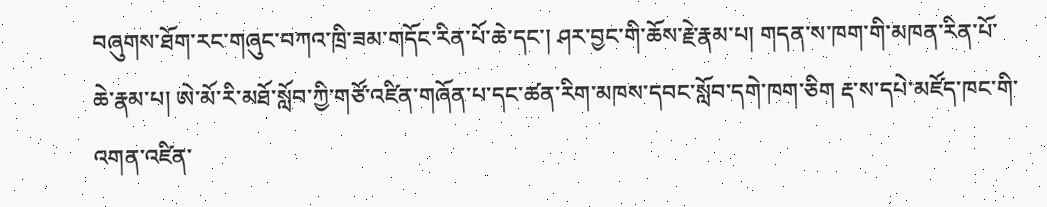བཞུགས་ཐོག་རང་གཞུང་བཀའ་ཁྲི་ཟམ་གདོང་རིན་པོ་ཆེ་དང་། ཤར་བྱང་གི་ཆོས་རྗེ་རྣམ་པ། གདན་ས་ཁག་གི་མཁན་རིན་པོ་ཆེ་རྣམ་པ། ཨེ་མོ་རི་མཐོ་སློབ་ཀྱི་གཙོ་འཛིན་གཞོན་པ་དང་ཚན་རིག་མཁས་དབང་སློབ་དགེ་ཁག་ཅིག རྡ་ས་དཔེ་མཛོད་ཁང་གི་འགན་འཛིན་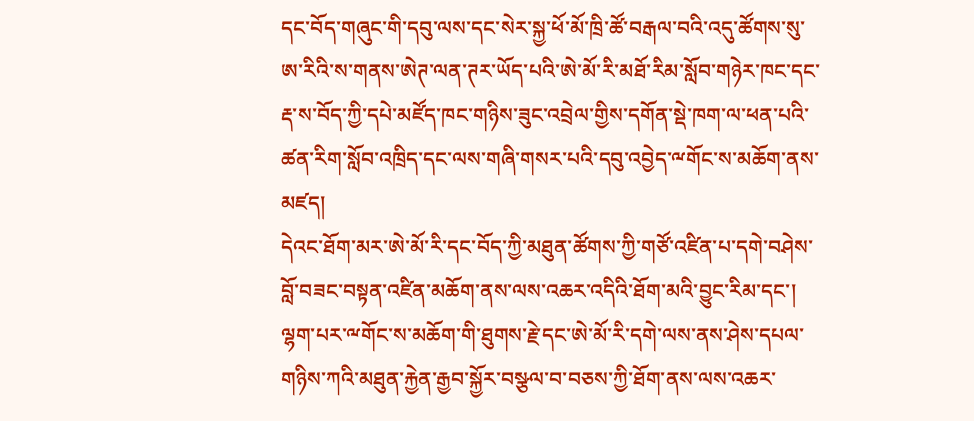དང་བོད་གཞུང་གི་དབུ་ལས་དང་སེར་སྐྱ་ཕོ་མོ་ཁྲི་ཚོ་བརྒལ་བའི་འདུ་ཚོགས་སུ་ཨ་རིའི་ས་གནས་ཨེཊ་ལན་ཊར་ཡོད་པའི་ཨེ་མོ་རི་མཐོ་རིམ་སློབ་གཉེར་ཁང་དང་རྡ་ས་བོད་ཀྱི་དཔེ་མཛོད་ཁང་གཉིས་ཟུང་འབྲེལ་གྱིས་དགོན་སྡེ་ཁག་ལ་ཕན་པའི་ཚན་རིག་སློབ་འཁྲིད་དང་ལས་གཞི་གསར་པའི་དབུ་འབྱེད་ྋགོང་ས་མཆོག་ནས་མཛད།
དེའང་ཐོག་མར་ཨེ་མོ་རི་དང་བོད་ཀྱི་མཐུན་ཚོགས་ཀྱི་གཙོ་འཛིན་པ་དགེ་བཤེས་བློ་བཟང་བསྟན་འཛིན་མཆོག་ནས་ལས་འཆར་འདིའི་ཐོག་མའི་བྱུང་རིམ་དང་། ལྷག་པར་ྋགོང་ས་མཆོག་གི་ཐུགས་རྗེ་དང་ཨེ་མོ་རི་དགེ་ལས་ནས་ཤེས་དཔལ་གཉིས་ཀའི་མཐུན་རྐྱེན་རྒྱབ་སྐྱོར་བསྩལ་བ་བཅས་ཀྱི་ཐོག་ནས་ལས་འཆར་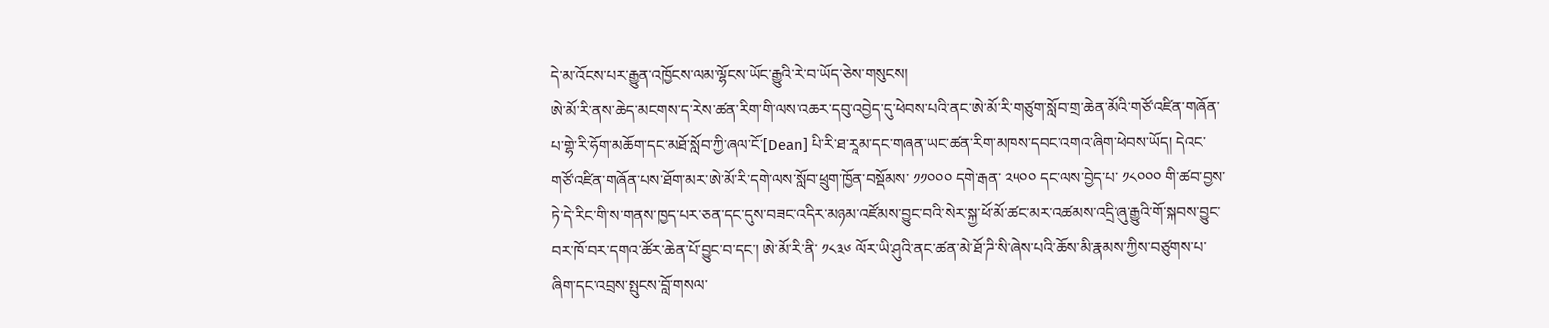དེ་མ་འོངས་པར་རྒྱུན་འཁྱོངས་ལམ་ལྷོངས་ཡོང་རྒྱུའི་རེ་བ་ཡོད་ཅེས་གསུངས།
ཨེ་མོ་རི་ནས་ཆེད་མངགས་ད་རེས་ཚན་རིག་གི་ལས་འཆར་དབུ་འབྱེད་དུ་ཕེབས་པའི་ནང་ཨེ་མོ་རི་གཙུག་སློབ་གྲ་ཆེན་མོའི་གཙོ་འཛིན་གཞོན་པ་གྷེ་རི་ཧོག་མཆོག་དང་མཐོ་སློབ་ཀྱི་ཞལ་ངོ་[Dean] པི་རི་ཐ་རཱམ་དང་གཞན་ཡང་ཚན་རིག་མཁས་དབང་འགའ་ཞིག་ཕེབས་ཡོད། དེའང་གཙོ་འཛིན་གཞོན་པས་ཐོག་མར་ཨེ་མོ་རི་དགེ་ལས་སློབ་ཕྲུག་ཁྱོན་བསྡོམས་ ༡༡༠༠༠ དགེ་རྒན་ ༢༥༠༠ དང་ལས་བྱེད་པ་ ༡༨༠༠༠ གི་ཚབ་བྱས་ཏེ་དེ་རིང་གི་ས་གནས་ཁྱད་པར་ཅན་དང་དུས་བཟང་འདིར་མཉམ་འཛོམས་བྱུང་བའི་སེར་སྐྱ་ཕོ་མོ་ཚང་མར་འཚམས་འདྲི་ཞུ་རྒྱུའི་གོ་སྐབས་བྱུང་བར་ཁོ་བར་དགའ་ཚོར་ཆེན་པོ་བྱུང་བ་དང་། ཨེ་མོ་རི་ནི་ ༡༨༣༦ ལོར་ཡི་ཤུའི་ནང་ཚན་མེ་ཐོ་ཌི་སི་ཞེས་པའི་ཆོས་མི་རྣམས་ཀྱིས་བཙུགས་པ་ཞིག་དང་འབྲས་སྤུངས་བློ་གསལ་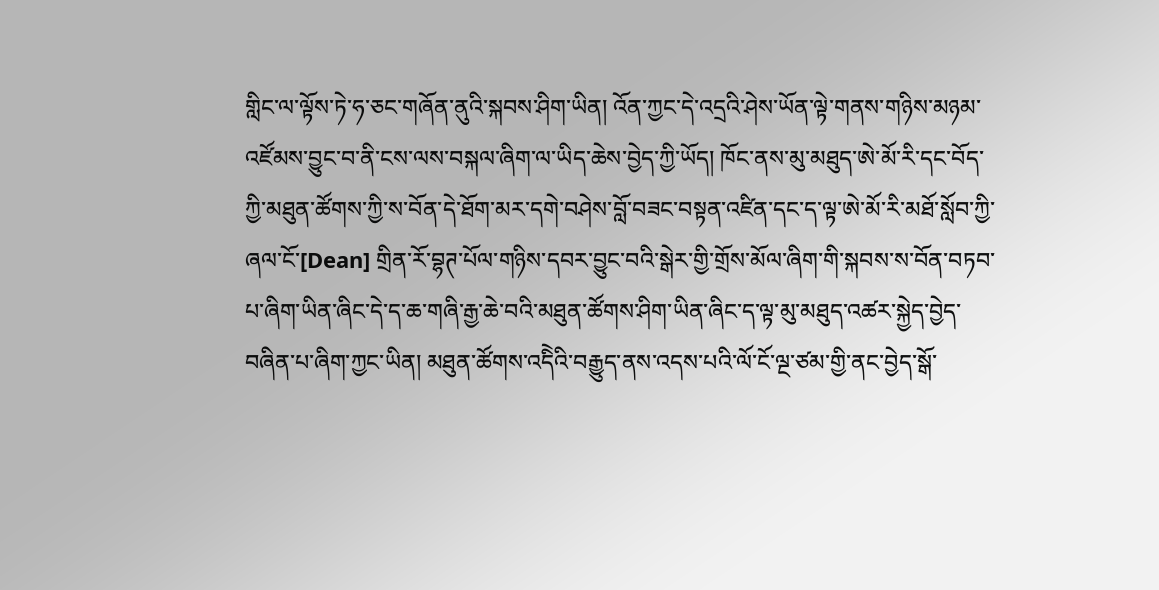གླིང་ལ་ལྟོས་ཏེ་ཧ་ཅང་གཞོན་ནུའི་སྐབས་ཤིག་ཡིན། འོན་ཀྱང་དེ་འདྲའི་ཤེས་ཡོན་ལྟེ་གནས་གཉིས་མཉམ་འཛོམས་བྱུང་བ་ནི་ངས་ལས་བསྐལ་ཞིག་ལ་ཡིད་ཆེས་བྱེད་ཀྱི་ཡོད། ཁོང་ནས་མུ་མཐུད་ཨེ་མོ་རི་དང་བོད་ཀྱི་མཐུན་ཚོགས་ཀྱི་ས་བོན་དེ་ཐོག་མར་དགེ་བཤེས་བློ་བཟང་བསྟན་འཛིན་དང་ད་ལྟ་ཨེ་མོ་རི་མཐོ་སློབ་ཀྱི་ཞལ་ངོ་[Dean] གྲིན་རོ་བྷཊ་པོལ་གཉིས་དབར་བྱུང་བའི་སྒེར་གྱི་གྲོས་མོལ་ཞིག་གི་སྐབས་ས་བོན་བཏབ་པ་ཞིག་ཡིན་ཞིང་དེ་ད་ཆ་གཞི་རྒྱ་ཆེ་བའི་མཐུན་ཚོགས་ཤིག་ཡིན་ཞིང་ད་ལྟ་མུ་མཐུད་འཚར་སྐྱེད་བྱེད་བཞིན་པ་ཞིག་ཀྱང་ཡིན། མཐུན་ཚོགས་འདིེའི་བརྒྱུད་ནས་འདས་པའི་ལོ་ངོ་ལྔ་ཙམ་གྱི་ནང་བྱེད་སྒོ་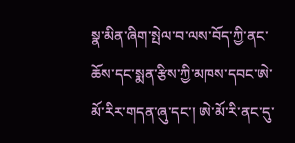སྣ་མིན་ཞིག་སྤེལ་བ་ལས་བོད་ཀྱི་ནང་ཆོས་དང་སྨན་རྩིས་ཀྱི་མཁས་དབང་ཨེ་མོ་རིར་གདན་ཞུ་དང་། ཨེ་མོ་རི་ནང་དུ་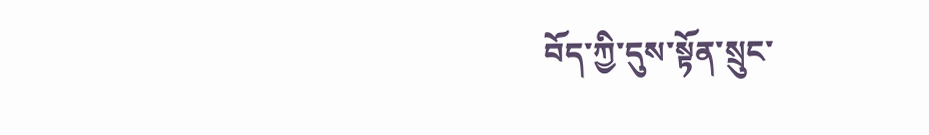བོད་ཀྱི་དུས་སྟོན་སྲུང་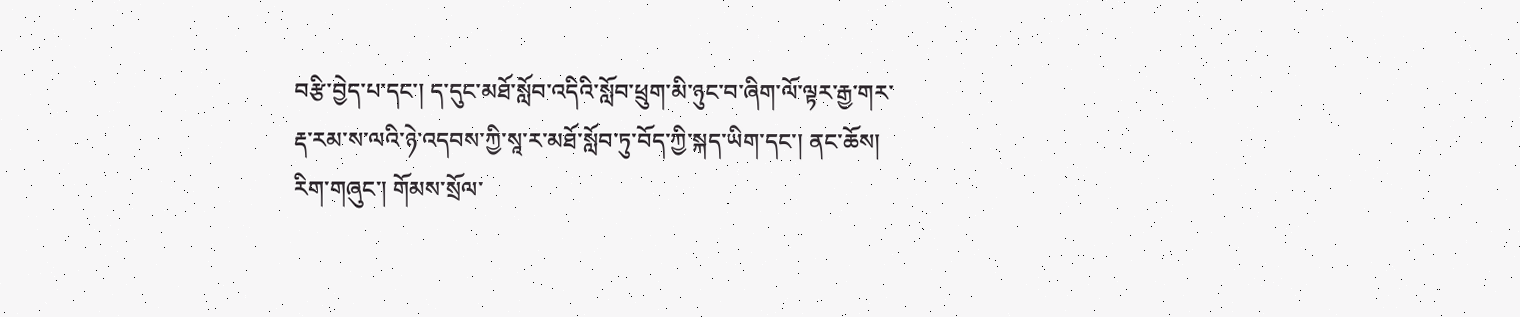བརྩི་བྱེད་པ་དང་། ད་དུང་མཐོ་སློབ་འདིའི་སློབ་ཕྲུག་མི་ཉུང་བ་ཞིག་ལོ་ལྟར་རྒྱ་གར་རྡ་རམ་ས་ལའི་ཉེ་འདབས་ཀྱི་སཱ་ར་མཐོ་སློབ་ཏུ་བོད་ཀྱི་སྐད་ཡིག་དང་། ནང་ཆོས། རིག་གཞུང་། གོམས་སྲོལ་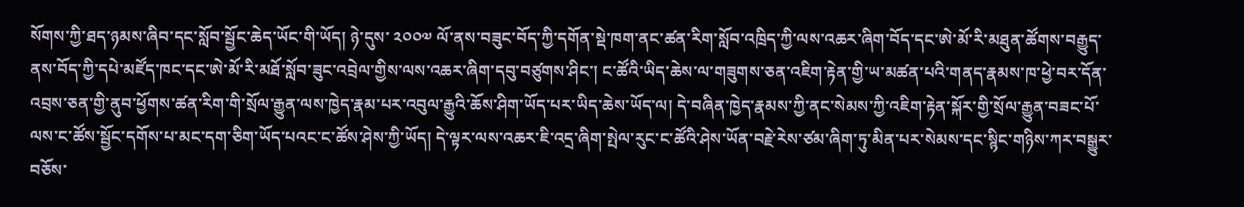སོགས་ཀྱི་ཐད་ཉམས་ཞིབ་དང་སློབ་སྦྱོང་ཆེད་ཡོང་གི་ཡོད། ཉེ་དུས་ ༢༠༠༧ ལོ་ནས་བཟུང་བོད་ཀྱི་དགོན་སྡེ་ཁག་ནང་ཚན་རིག་སློབ་འཁྲིད་ཀྱི་ལས་འཆར་ཞིག་བོད་དང་ཨེ་མོ་རི་མཐུན་ཚོགས་བརྒྱུད་ནས་བོད་ཀྱི་དཔེ་མཛོད་ཁང་དང་ཨེ་མོ་རི་མཐོ་སློབ་ཟུང་འབྲེལ་གྱིས་ལས་འཆར་ཞིག་དབུ་བཙུགས་ཤིང་། ང་ཚོའི་ཡིད་ཆེས་ལ་གཟུགས་ཅན་འཇིག་རྟེན་གྱི་ཡ་མཚན་པའི་གནད་རྣམས་ཁ་ཕྱེ་བར་དོན་འབྲས་ཅན་གྱི་ནུབ་ཕྱོགས་ཚན་རིག་གི་སྲོལ་རྒྱུན་ལས་ཁྱེད་རྣམ་པར་འབུལ་རྒྱུའི་ཆོས་ཤིག་ཡོད་པར་ཡིད་ཆེས་ཡོད་ལ། དེ་བཞིན་ཁྱེད་རྣམས་ཀྱི་ནང་སེམས་ཀྱི་འཇིག་རྟེན་སྐོར་གྱི་སྲོལ་རྒྱུན་བཟང་པོ་ལས་ང་ཚོས་སྦྱོང་དགོས་པ་མང་དག་ཅིག་ཡོད་པའང་ང་ཚོས་ཤེས་ཀྱི་ཡོད། དེ་ལྟར་ལས་འཆར་ཇི་འདྲ་ཞིག་སྤེལ་རུང་ང་ཚོའི་ཤེས་ཡོན་བརྗེ་རེས་ཙམ་ཞིག་ཏུ་མིན་པར་སེམས་དང་སྙིང་གཉིས་ཀར་བསྒྱུར་བཅོས་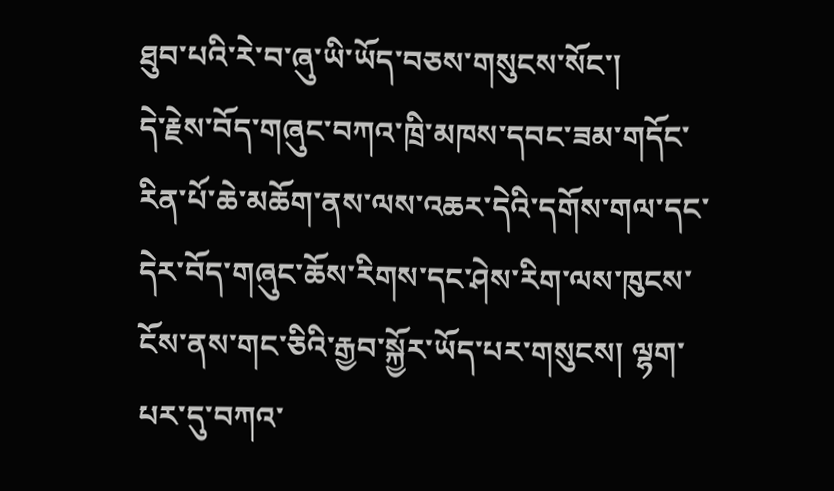ཐུབ་པའི་རེ་བ་ཞུ་ཡི་ཡོད་བཅས་གསུངས་སོང་།
དེ་རྗེས་བོད་གཞུང་བཀའ་ཁྲི་མཁས་དབང་ཟམ་གདོང་རིན་པོ་ཆེ་མཆོག་ནས་ལས་འཆར་དེའི་དགོས་གལ་དང་དེར་བོད་གཞུང་ཆོས་རིགས་དང་ཤེས་རིག་ལས་ཁུངས་ངོས་ནས་གང་ཅིའི་རྒྱབ་སྐྱོར་ཡོད་པར་གསུངས། ལྷག་པར་དུ་བཀའ་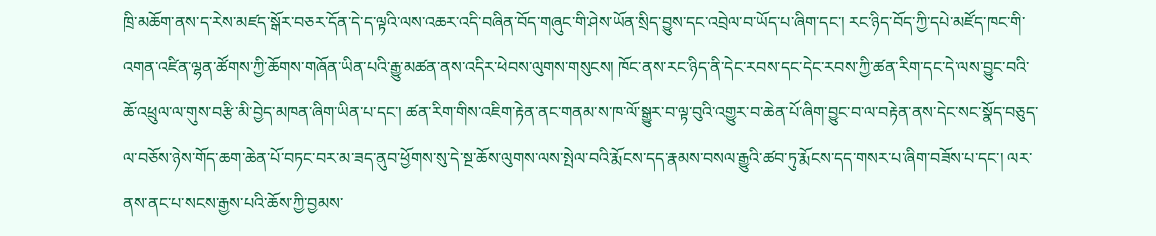ཁྲི་མཆོག་ནས་ད་རེས་མཛད་སྒོར་བཅར་དོན་དེ་ད་ལྟའི་ལས་འཆར་འདི་བཞིན་བོད་གཞུང་གི་ཤེས་ཡོན་སྲིད་བྱུས་དང་འབྲེལ་བ་ཡོད་པ་ཞིག་དང་། རང་ཉིད་བོད་ཀྱི་དཔེ་མཛོད་ཁང་གི་འགན་འཛིན་ལྷན་ཚོགས་ཀྱི་ཆོགས་གཞོན་ཡིན་པའི་རྒྱུ་མཚན་ནས་འདིར་ཕེབས་ལུགས་གསུངས། ཁོང་ནས་རང་ཉིད་ནི་དེང་རབས་དང་དེང་རབས་ཀྱི་ཚན་རིག་དང་དེ་ལས་བྱུང་བའི་ཆོ་འཕྲུལ་ལ་གུས་བརྩི་མི་བྱེད་མཁན་ཞིག་ཡིན་པ་དང་། ཚན་རིག་གིས་འཇིག་རྟེན་ནང་གནམ་ས་ཁ་ལོ་སྒྱུར་བ་ལྟ་བུའི་འགྱུར་བ་ཆེན་པོ་ཞིག་བྱུང་བ་ལ་བརྟེན་ནས་དེང་སང་སྣོད་བཅུད་ལ་བཅོས་ཉེས་གོད་ཆག་ཆེན་པོ་བཏང་བར་མ་ཟད་ནུབ་ཕྱོགས་སུ་དེ་སྔ་ཆོས་ལུགས་ལས་སྤེལ་བའི་རྨོངས་དད་རྣམས་བསལ་རྒྱུའི་ཚབ་ཏུ་རྨོངས་དད་གསར་པ་ཞིག་བཟོས་པ་དང་། ལར་ནས་ནང་པ་སངས་རྒྱས་པའི་ཆོས་ཀྱི་བྱམས་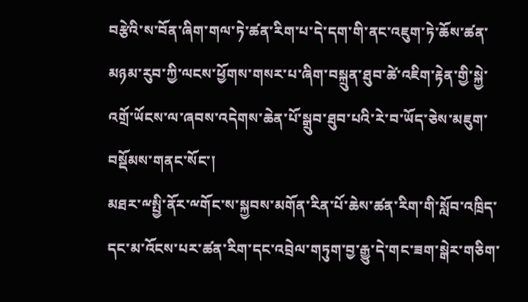བརྩེའི་ས་བོན་ཞིག་གལ་ཏེ་ཚན་རིག་པ་དེ་དག་གི་ནང་འཇུག་ཏེ་ཆོས་ཚན་མཉམ་རུབ་ཀྱི་ལངས་ཕྱོགས་གསར་པ་ཞིག་བསྐྲུན་ཐུབ་ཚེ་འཇིག་རྟེན་གྱི་སྐྱེ་འགྲོ་ཡོངས་ལ་ཞབས་འདེགས་ཆེན་པོ་སྒྲུབ་ཐུབ་པའི་རེ་བ་ཡོད་ཅེས་མཇུག་བསྡོམས་གནང་སོང་།
མཐར་ྋསྤྱི་ནོར་ྋགོང་ས་སྐྱབས་མགོན་རིན་པོ་ཆེས་ཚན་རིག་གི་སློབ་འཁྲིད་དང་མ་འོངས་པར་ཚན་རིག་དང་འབྲེལ་གཏུག་བྱ་རྒྱུ་དེ་གང་ཟག་སྒེར་གཅིག་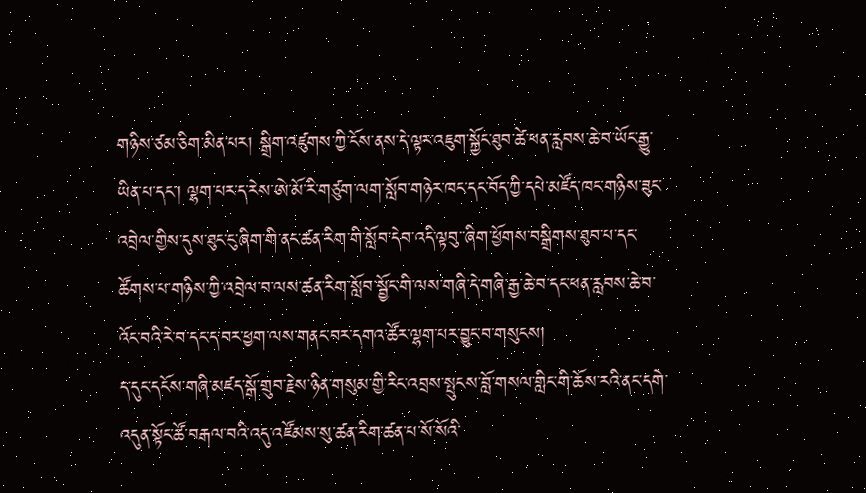གཉིས་ཙམ་ཅིག་མིན་པར། སྒྲིག་འཛུགས་ཀྱི་ངོས་ནས་དེ་ལྟར་འཇུག་སྐྱོང་ཐུབ་ཚེ་ཕན་རླབས་ཆེ་བ་ཡོང་རྒྱུ་ཡིན་པ་དང་། ལྷག་པར་ད་རེས་ཨེ་མོ་རི་གཙུག་ལག་སློབ་གཉེར་ཁང་དང་བོད་ཀྱི་དཔེ་མཛོད་ཁང་གཉིས་ཟུང་འབྲེལ་གྱིས་དུས་ཐུང་ངུ་ཞིག་གི་ནང་ཚན་རིག་གི་སློབ་དེབ་འདི་ལྟབུ་་ཞིག་ཕྱོགས་བསྒྲིགས་ཐུབ་པ་དང་ཚོགས་པ་གཉིས་ཀྱི་འབྲེལ་བ་ལས་ཚན་རིག་སློབ་སྦྱོང་གི་ལས་གཞི་དེ་གཞི་རྒྱ་ཆེ་བ་དང་ཕན་རླབས་ཆེ་བ་འོང་བའི་རེ་བ་དང་ད་བར་ཕྱག་ལས་གནང་བར་དགའ་ཚོར་ལྷག་པར་བྱུང་བ་གསུངས།
ད་དུང་དངོས་གཞི་མཛད་སྒོ་གྲུབ་རྗེས་ཉིན་གསུམ་གྱི་རིང་འབྲས་སྤུངས་བློ་གསལ་གླིང་གི་ཆོས་རའི་ནང་དགེ་འདུན་སྟོང་ཚོ་བརྒལ་བའི་འདུ་འཛོམས་སུ་ཚན་རིག་ཚན་པ་སོ་སོའི་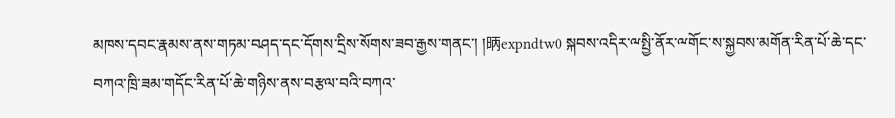མཁས་དབང་རྣམས་ནས་གཏམ་བཤད་དང་དོགས་དྲིས་སོགས་ཟབ་རྒྱས་གནང་། །昞expndtw0 སྐབས་འདིར་ྋསྤྱི་ནོར་ྋགོང་ས་སྐྱབས་མགོན་རིན་པོ་ཆེ་དང་བཀའ་ཁྲི་ཟམ་གདོང་རིན་པོ་ཆེ་གཉིས་ནས་བརྩལ་བའི་བཀའ་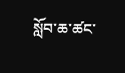སློབ་ཆ་ཚང་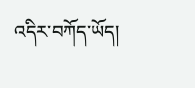འདིར་བཀོད་ཡོད།